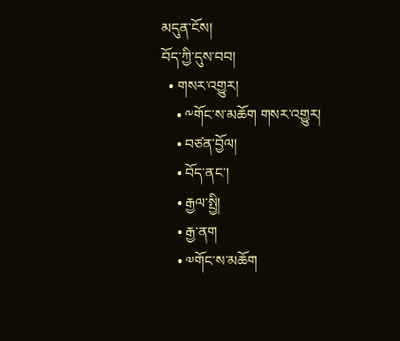མདུན་ངོས།
བོད་ཀྱི་དུས་བབ།
  • གསར་འགྱུར།
    • ༸གོང་ས་མཆོག གསར་འགྱུར།
    • བཙན་བྱོལ།
    • བོད་ནང་།
    • རྒྱལ་སྤྱི།
    • རྒྱ་ནག
    • ༧གོང་ས་མཆོག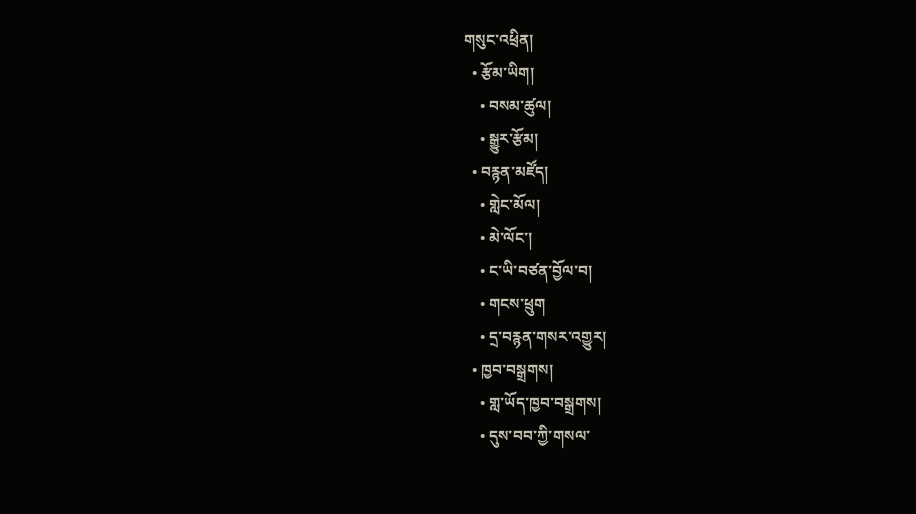གསུང་འཕྲིན།
  • རྩོམ་ཡིག།
    • བསམ་ཚུལ།
    • སྒྱུར་རྩོམ།
  • བརྙན་མཛོད།
    • གླེང་མོལ།
    • མེ་ལོང་།
    • ང་ཡི་བཙན་བྱོལ་བ།
    • གངས་ཕྲུག
    • དྲ་བརྙན་གསར་འགྱུར།
  • ཁྱབ་བསྒྲགས།
    • གླ་ཡོད་ཁྱབ་བསྒྲགས།
    • དུས་བབ་ཀྱི་གསལ་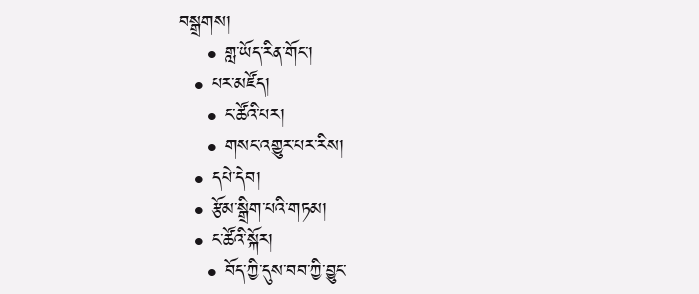བསྒྲགས།
    • གླ་ཡོད་རིན་གོང་།
  • པར་མཛོད།
    • ང་ཚོའི་པར།
    • གསང་འགྱུར་པར་རིས།
  • དཔེ་དེབ།
  • རྩོམ་སྒྲིག་པའི་གཏམ།
  • ང་ཚོའི་སྐོར།
    • བོད་ཀྱི་དུས་བབ་ཀྱི་བྱུང་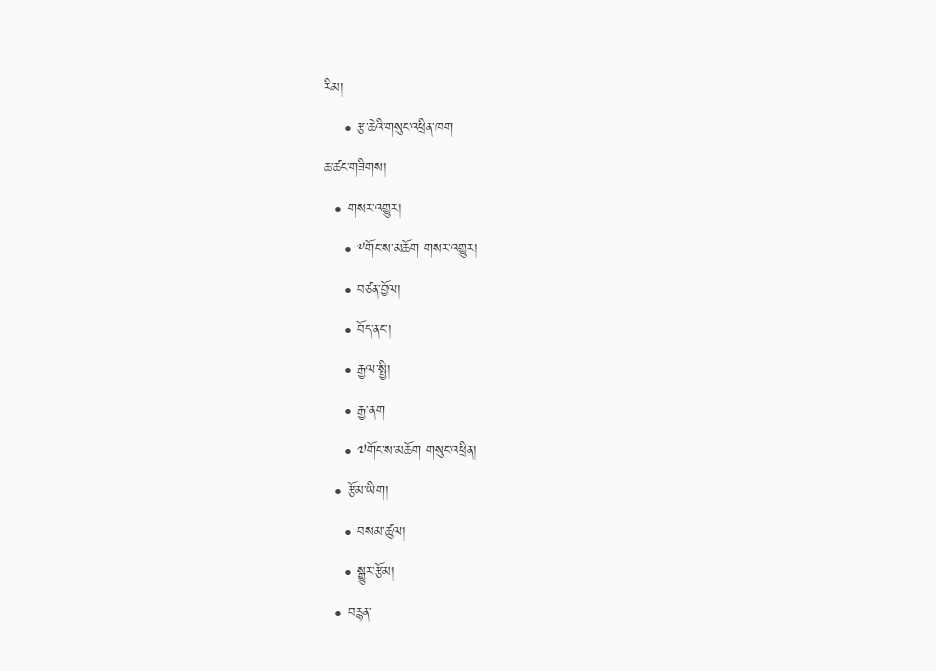རིམ།
    • རྩ་ཆེའི་གསུང་འཕྲིན་ཁག
ཆ་ཚང་གཟིགས།
  • གསར་འགྱུར།
    • ༸གོང་ས་མཆོག གསར་འགྱུར།
    • བཙན་བྱོལ།
    • བོད་ནང་།
    • རྒྱལ་སྤྱི།
    • རྒྱ་ནག
    • ༧གོང་ས་མཆོག གསུང་འཕྲིན།
  • རྩོམ་ཡིག།
    • བསམ་ཚུལ།
    • སྒྱུར་རྩོམ།
  • བརྙན་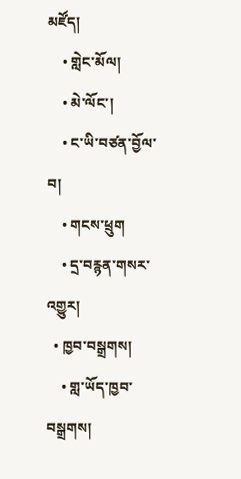མཛོད།
    • གླེང་མོལ།
    • མེ་ལོང་།
    • ང་ཡི་བཙན་བྱོལ་བ།
    • གངས་ཕྲུག
    • དྲ་བརྙན་གསར་འགྱུར།
  • ཁྱབ་བསྒྲགས།
    • གླ་ཡོད་ཁྱབ་བསྒྲགས།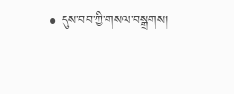• དུས་བབ་ཀྱི་གསལ་བསྒྲགས།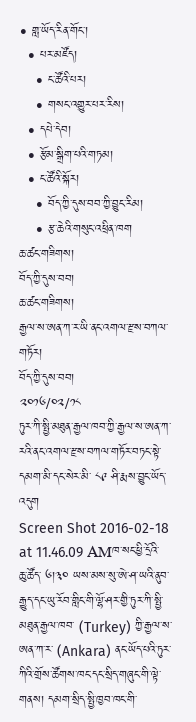• གླ་ཡོད་རིན་གོང་།
  • པར་མཛོད།
    • ང་ཚོའི་པར།
    • གསང་འགྱུར་པར་རིས།
  • དཔེ་དེབ།
  • རྩོམ་སྒྲིག་པའི་གཏམ།
  • ང་ཚོའི་སྐོར།
    • བོད་ཀྱི་དུས་བབ་ཀྱི་བྱུང་རིམ།
    • རྩ་ཆེའི་གསུང་འཕྲིན་ཁག
ཆ་ཚང་གཟིགས།
བོད་ཀྱི་དུས་བབ།
ཆ་ཚང་གཟིགས།
རྒྱལ་ས་ཨན་ཀ་ར་ཡི་ནང་འགལ་རྫས་བཀལ་གཏོར།
བོད་ཀྱི་དུས་བབ།
༢༠༡༦/༠༢/༡༨
ཏུར་ཀི་སྤྱི་མཐུན་རྒྱལ་ཁབ་ཀྱི་རྒྱལ་ས་ཨན་ཀ་རའི་ནང་འགལ་རྫས་བཀལ་གཏོར་བཏང་སྟེ་དམག་མི་དང་སེར་མི་ ༨༩ ཤི་རྨས་བྱུང་ཡོད་འདུག
Screen Shot 2016-02-18 at 11.46.09 AMཁ་སང་ཕྱི་དྲོའི་ཆུ་ཚོད་ ༦།༣༠ ཡས་མས་སུ་ཨེ་ཤ་ཡའི་ནུབ་རྒྱུད་དང་ཡུ་རོབ་གླིང་གི་ལྷོ་ཤར་གྱི་ཏུར་ཀི་སྤྱི་མཐུན་རྒྱལ་ཁབ་ (Turkey) ཀྱི་རྒྱལ་ས་ཨན་ཀ་ར་ (Ankara) ནང་ཡོད་པའི་ཏུར་ཀིའི་གྲོས་ཚོགས་ཁང་དང་སྲིད་གཞུང་གི་ལྟེ་གནས། དམག་སྲིད་སྤྱི་ཁྱབ་ཁང་གི་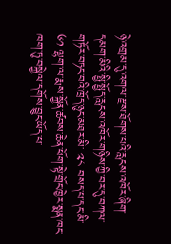ཉེ་འགྲམ་དུ་འགལ་རྫས་ཐོགས་པའི་རླངས་འཁོར་ཞིག་དམག་མིའི་སྤྱི་སྤྱོད་རླངས་འཁོར་གཉིས་ཀྱི་བར་དུ་བཀལ་གཏོར་བཏང་བའི་ཁྲོད་ཉུང་མཐར་མི་ ༢༨ བསད་པ་དང་མི་ ༦༡ ལྷག་ལ་རྨས་སྐྱོན་ཚབས་ཆེན་ཕོག་སྟེ་གྲོང་ཁྱེར་སྨན་ཁང་ཁག་ཏུ་བསྐྱེལ་དགོས་བྱུང་ཡོད་པ་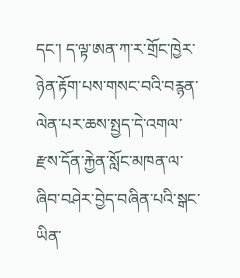དང་། ད་ལྟ་ཨན་ཀ་ར་གྲོང་ཁྱེར་ཉེན་རྟོག་པས་གསང་བའི་བརྙན་ལེན་པར་ཆས་སྤྱད་དེ་འགལ་རྫས་དོན་རྐྱེན་སློང་མཁན་ལ་ཞིབ་བཤེར་བྱེད་བཞིན་པའི་སྒང་ཡིན་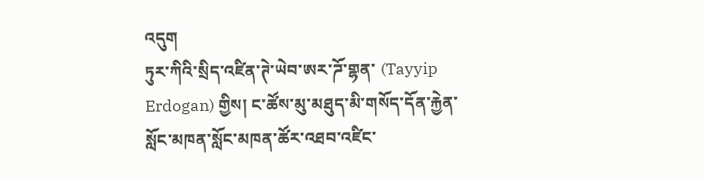འདུག
ཏུར་ཀིའི་སྲིད་འཛིན་ཊེ་ཡེབ་ཨར་ཌོ་གྷན་ (Tayyip Erdogan) གྱིས། ང་ཚོས་མུ་མཐུད་མི་གསོད་དོན་རྐྱེན་སློང་མཁན་སློང་མཁན་ཚོར་འཐབ་འཛིང་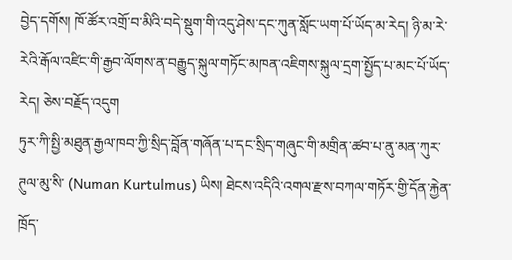བྱེད་དགོས། ཁོ་ཚོར་འགྲོ་བ་མིའི་བདེ་སྡུག་གི་འདུ་ཤེས་དང་ཀུན་སློང་ཡག་པོ་ཡོད་མ་རེད། ཉི་མ་རེ་རེའི་རྒོལ་འཛིང་གི་རྒྱབ་ལོགས་ན་བརྒྱུད་སྐུལ་གཏོང་མཁན་འཇིགས་སྐུལ་དྲག་སྤྱོད་པ་མང་པོ་ཡོད་རེད། ཅེས་བརྗོད་འདུག
ཏུར་ཀི་སྤྱི་མཐུན་རྒྱལ་ཁབ་ཀྱི་སྲིད་བློན་གཞོན་པ་དང་སྲིད་གཞུང་གི་མགྲིན་ཚབ་པ་ནུ་མན་ཀུར་ཊུལ་མུ་སི་ (Numan Kurtulmus) ཡིས། ཐེངས་འདིའི་འགལ་རྫས་བཀལ་གཏོར་གྱི་དོན་རྐྱེན་ཁྲོད་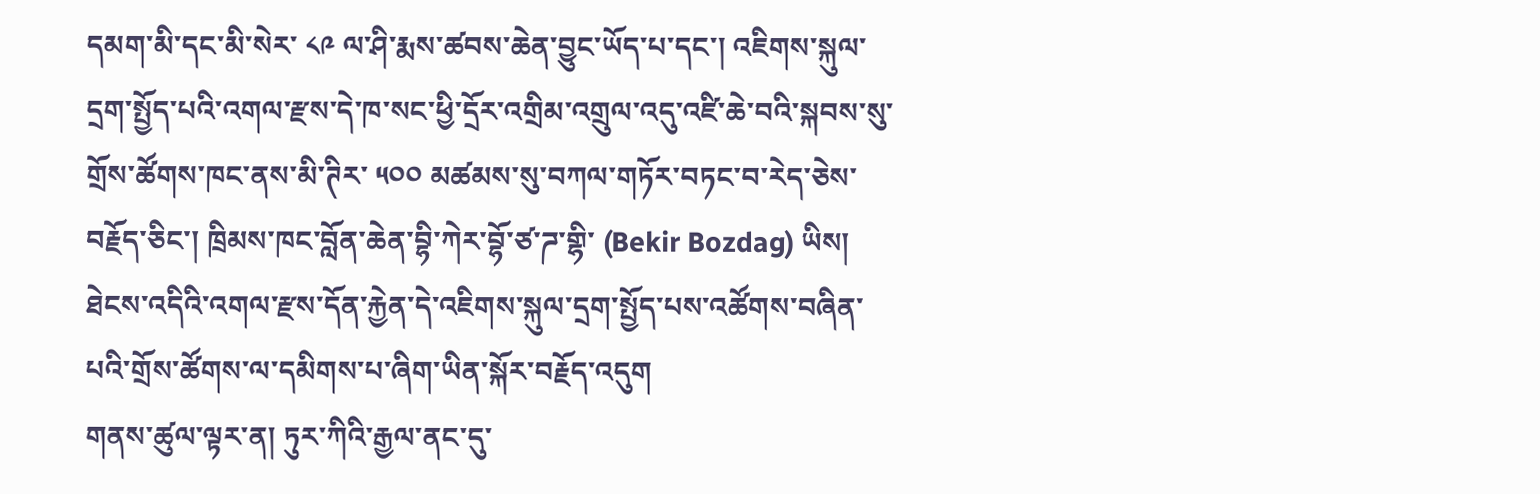དམག་མི་དང་མི་སེར་ ༨༩ ལ་ཤི་རྨས་ཚབས་ཆེན་བྱུང་ཡོད་པ་དང་། འཇིགས་སྐུལ་དྲག་སྤྱོད་པའི་འགལ་རྫས་དེ་ཁ་སང་ཕྱི་དྲོར་འགྲིམ་འགྲུལ་འདུ་འཛི་ཆེ་བའི་སྐབས་སུ་གྲོས་ཚོགས་ཁང་ནས་མི་ཊིར་ ༥༠༠ མཚམས་སུ་བཀལ་གཏོར་བཏང་བ་རེད་ཅེས་བརྗོད་ཅིང་། ཁྲིམས་ཁང་བློན་ཆེན་བྷི་ཀེར་བྷོ་ཙ་ཌ་གྷི་ (Bekir Bozdag) ཡིས། ཐེངས་འདིའི་འགལ་རྫས་དོན་རྐྱེན་དེ་འཇིགས་སྐུལ་དྲག་སྤྱོད་པས་འཚོགས་བཞིན་པའི་གྲོས་ཚོགས་ལ་དམིགས་པ་ཞིག་ཡིན་སྐོར་བརྗོད་འདུག
གནས་ཚུལ་ལྟར་ན། ཏུར་ཀིའི་རྒྱལ་ནང་དུ་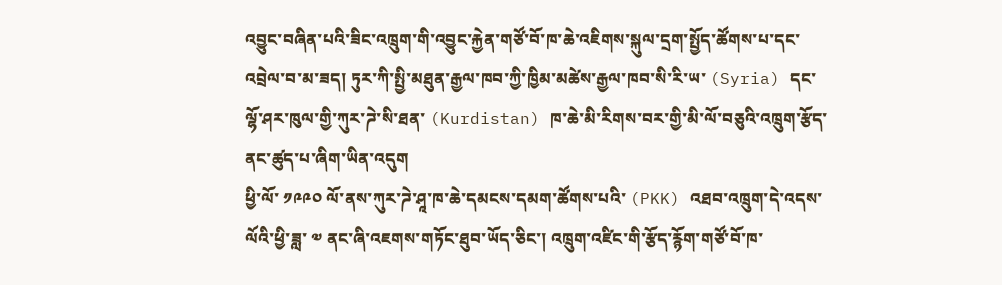འབྱུང་བཞིན་པའི་ཟིང་འཁྲུག་གི་འབྱུང་རྐྱེན་གཙོ་བོ་ཁ་ཆེ་འཇིགས་སྐུལ་དྲག་སྤྱོད་ཚོགས་པ་དང་འབྲེལ་བ་མ་ཟད། ཏུར་ཀི་སྤྱི་མཐུན་རྒྱལ་ཁབ་ཀྱི་ཁྱིམ་མཚེས་རྒྱལ་ཁབ་སི་རི་ཡ་ (Syria) དང་ལྷོ་ཤར་ཁུལ་གྱི་ཀུར་ཌེ་སི་ཐན་ (Kurdistan) ཁ་ཆེ་མི་རིགས་བར་གྱི་མི་ལོ་བཅུའི་འཁྲུག་རྩོད་ནང་ཚུད་པ་ཞིག་ཡིན་འདུག
ཕྱི་ལོ་ ༡༩༩༠ ལོ་ནས་ཀུར་ཌེ་ཤཱ་ཁ་ཆེ་དམངས་དམག་ཚོགས་པའི་ (PKK) འཐབ་འཁྲུག་དེ་འདས་ལོའི་ཕྱི་ཟླ་ ༧ ནང་ཞི་འཇགས་གཏོང་ཐུབ་ཡོད་ཅིང་། འཁྲུག་འཛིང་གི་རྩོད་རྙོག་གཙོ་བོ་ཁ་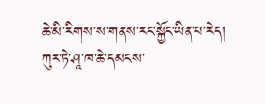ཆེ་མི་རིགས་ས་གནས་རང་སྐྱོང་ཡིན་པ་རེད།
ཀུར་ཏེ་ཤཱ་ཁ་ཆེ་དམངས་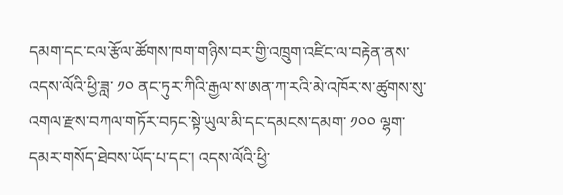དམག་དང་ངལ་རྩོལ་ཚོགས་ཁག་གཉིས་བར་གྱི་འཁྲུག་འཛིང་ལ་བརྟེན་ནས་འདས་ལོའི་ཕྱི་ཟླ་ ༡༠ ནང་ཏུར་ཀིའི་རྒྱལ་ས་ཨན་ཀ་རའི་མེ་འཁོར་ས་ཚུགས་སུ་འགལ་རྫས་བཀལ་གཏོར་བཏང་སྟེ་ཡུལ་མི་དང་དམངས་དམག་ ༡༠༠ ལྷག་དམར་གསོད་ཐེབས་ཡོད་པ་དང་། འདས་ལོའི་ཕྱི་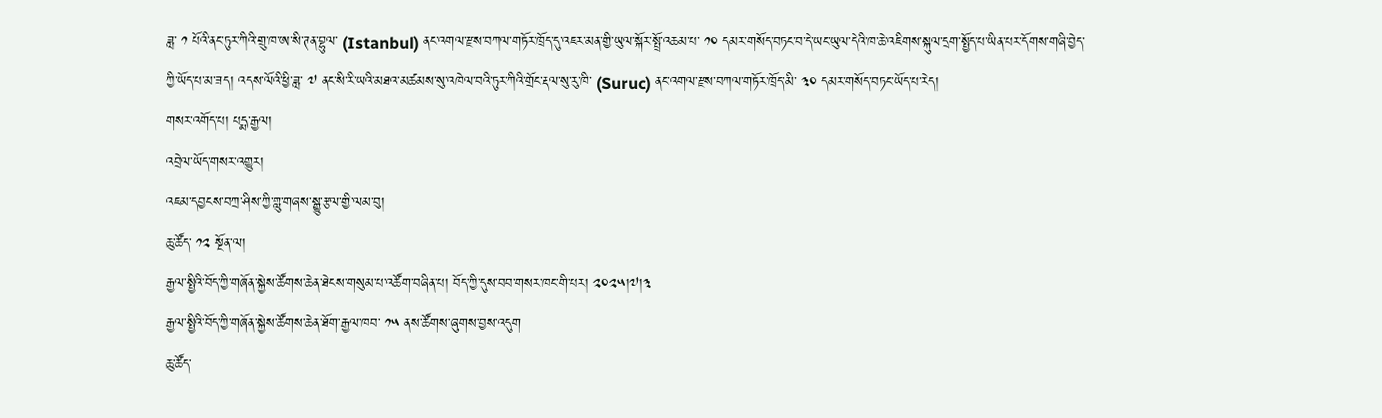ཟླ་ ༡ པོའི་ནང་ཏུར་ཀིའི་གྲུ་ཁ་ཨ་སི་ཊན་བྷུལ་ (Istanbul) ནང་འགལ་རྫས་བཀལ་གཏོར་ཁྲོད་དུ་འཇར་མན་གྱི་ཡུལ་སྐོར་སྤྲོ་འཆམ་པ་ ༡༠ དམར་གསོད་བཏང་བ་དེ་ཡང་ཡུལ་དེའི་ཁ་ཆེ་འཇིགས་སྐུལ་དྲག་སྤྱོད་པ་ཡིན་པར་དོགས་གཞི་བྱེད་ཀྱི་ཡོད་པ་མ་ཟད། འདས་ལོའི་ཕྱི་ཟླ་ ༧ ནང་སི་རི་ཡའི་མཐའ་མཚམས་སུ་འཁེལ་བའི་ཏུར་ཀིའི་གྲོང་རྡལ་སུ་རུ་ཁི་ (Suruc) ནང་འགལ་རྫས་བཀལ་གཏོར་ཁྲོད་མི་ ༣༠ དམར་གསོད་བཏང་ཡོད་པ་རེད།
གསར་འགོད་པ། པདྨ་རྒྱལ།
འབྲེལ་ཡོད་གསར་འགྱུར།
འཇམ་དབྱངས་བཀྲ་ཤིས་ཀྱི་གླུ་གཞས་སྒྱུ་རྩལ་གྱི་ལམ་བུ།
ཆུ་ཚོད་ ༡༢ སྔོན་ལ།
རྒྱལ་སྤྱིའི་བོད་ཀྱི་གཞོན་སྐྱེས་ཚོགས་ཆེན་ཐེངས་གསུམ་པ་འཚོག་བཞིན་པ། བོད་ཀྱི་དུས་བབ་གསར་ཁང་གི་པར། ༢༠༢༥།༧།༣
རྒྱལ་སྤྱིའི་བོད་ཀྱི་གཞོན་སྐྱེས་ཚོགས་ཆེན་ཐོག་རྒྱལ་ཁབ་ ༡༥ ནས་ཚོགས་ཞུགས་བྱས་འདུག
ཆུ་ཚོད་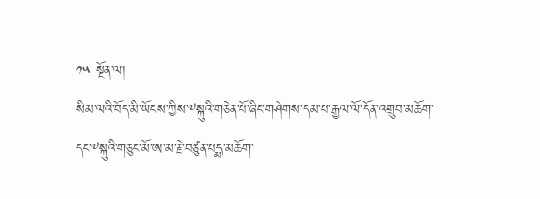༡༥ སྔོན་ལ།
སིམ་ལའི་བོད་མི་ཡོངས་ཀྱིས་༸སྐུའི་གཅེན་པོ་ཞིང་གཤེགས་དམ་པ་རྒྱལ་ལོ་དོན་འགྲུབ་མཆོག་དང་༸སྐུའི་གཅུང་མོ་ཨ་མ་རྗེ་བཙུན་པདྨ་མཆོག་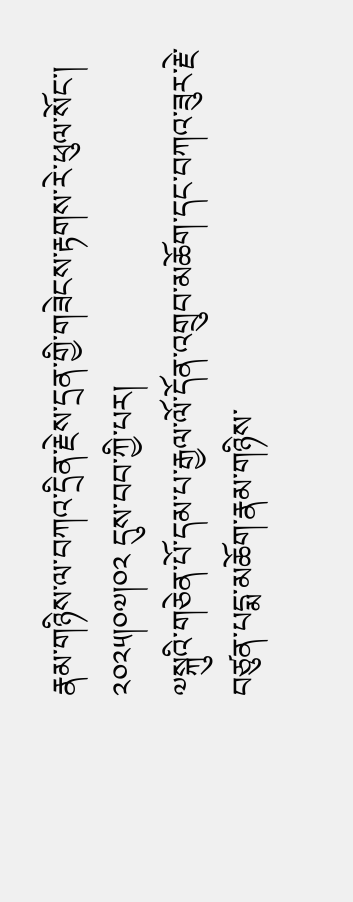རྣམ་གཉིས་ལ་བཀའ་དྲིན་རྗེས་དྲན་གྱི་གཟེངས་རྟགས་རེ་ཕུལ་སོང་།  ༢༠༢༥།༠༧།༠༢ དུས་བབ་ཀྱི་པར།
༧སྐུའི་གཅེན་པོ་དམ་པ་རྒྱལ་ལོ་དོན་འགྲུབ་མཆོག་དང་བཀའ་ཟུར་རྗེ་བཙུན་པདྨ་མཆོག་རྣམ་གཉིས་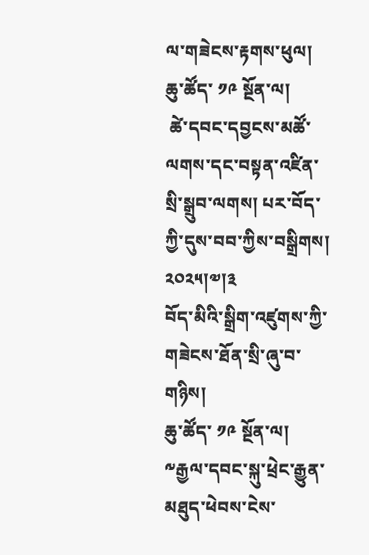ལ་གཟེངས་རྟགས་ཕུལ།
ཆུ་ཚོད་ ༡༩ སྔོན་ལ།
 ཚེ་དབང་དབྱངས་མཚོ་ལགས་དང་བསྟན་འཛིན་སྲི་སྒྲུབ་ལགས། པར་བོད་ཀྱི་དུས་བབ་ཀྱིས་བསྒྲིགས། ༢༠༢༥།༧།༣
བོད་མིའི་སྒྲིག་འཛུགས་ཀྱི་གཟེངས་ཐོན་སྲི་ཞུ་བ་གཉིས།
ཆུ་ཚོད་ ༡༩ སྔོན་ལ།
༸རྒྱལ་དབང་སྐུ་ཕྲེང་རྒྱུན་མཐུད་ཕེབས་ངེས་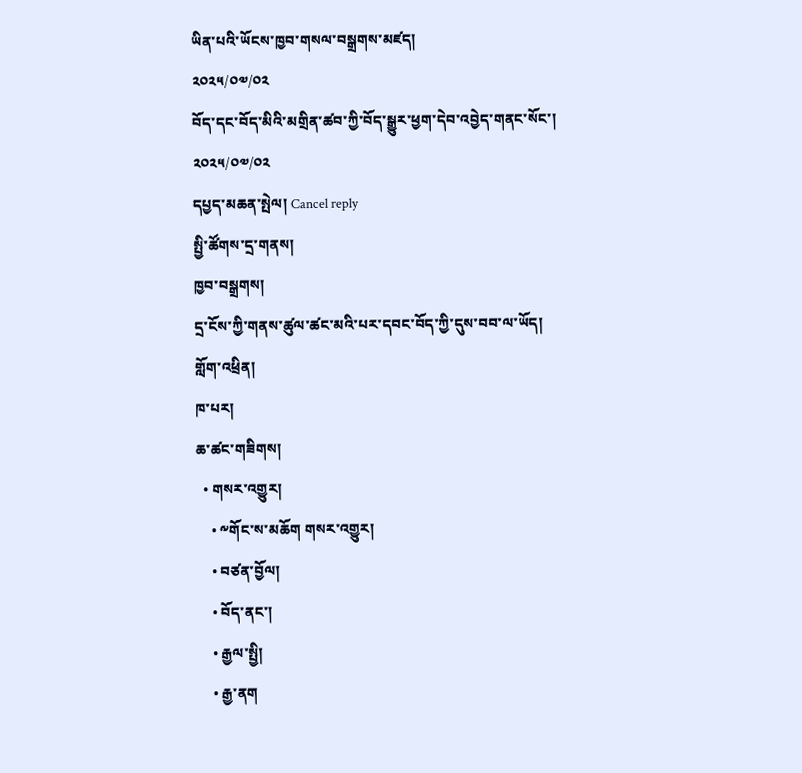ཡིན་པའི་ཡོངས་ཁྱབ་གསལ་བསྒྲགས་མཛད།
༢༠༢༥/༠༧/༠༢
བོད་དང་བོད་མིའི་མགྲིན་ཚབ་ཀྱི་བོད་སྒྱུར་ཕྱག་དེབ་འབྱེད་གནང་སོང་།
༢༠༢༥/༠༧/༠༢
དཔྱད་མཆན་སྤེལ། Cancel reply
སྤྱི་ཚོགས་དྲ་གནས།
ཁྱབ་བསྒྲགས།
དྲ་ངོས་ཀྱི་གནས་ཚུལ་ཚང་མའི་པར་དབང་བོད་ཀྱི་དུས་བབ་ལ་ཡོད།
གློག་འཕྲིན།
ཁ་པར།
ཆ་ཚང་གཟིགས།
  • གསར་འགྱུར།
    • ༸གོང་ས་མཆོག གསར་འགྱུར།
    • བཙན་བྱོལ།
    • བོད་ནང་།
    • རྒྱལ་སྤྱི།
    • རྒྱ་ནག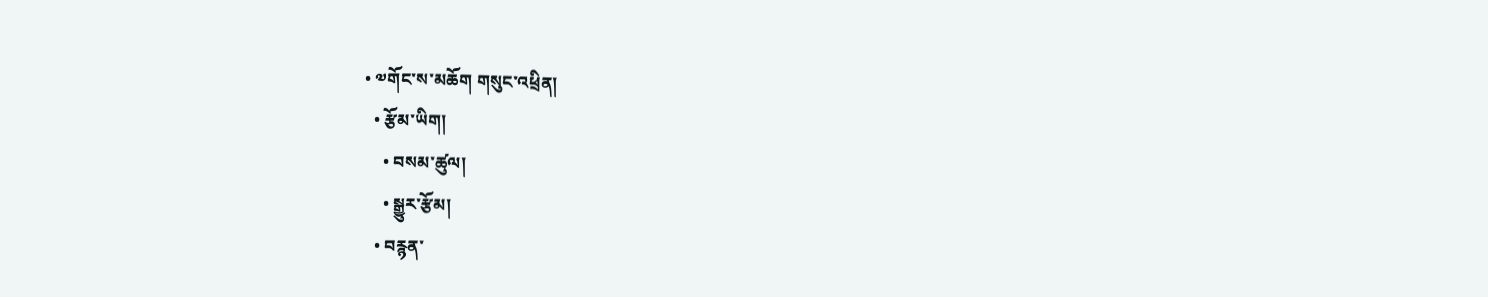• ༧གོང་ས་མཆོག གསུང་འཕྲིན།
  • རྩོམ་ཡིག།
    • བསམ་ཚུལ།
    • སྒྱུར་རྩོམ།
  • བརྙན་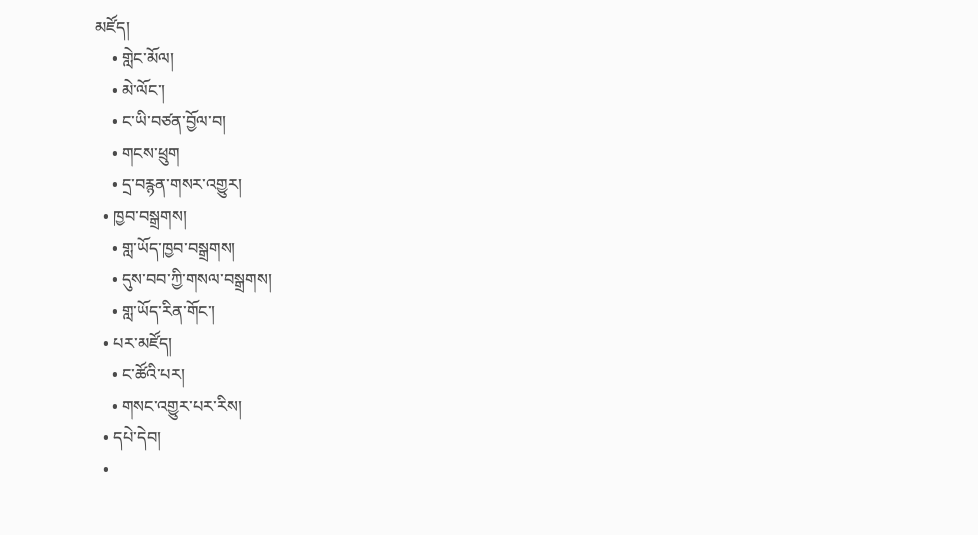མཛོད།
    • གླེང་མོལ།
    • མེ་ལོང་།
    • ང་ཡི་བཙན་བྱོལ་བ།
    • གངས་ཕྲུག
    • དྲ་བརྙན་གསར་འགྱུར།
  • ཁྱབ་བསྒྲགས།
    • གླ་ཡོད་ཁྱབ་བསྒྲགས།
    • དུས་བབ་ཀྱི་གསལ་བསྒྲགས།
    • གླ་ཡོད་རིན་གོང་།
  • པར་མཛོད།
    • ང་ཚོའི་པར།
    • གསང་འགྱུར་པར་རིས།
  • དཔེ་དེབ།
  •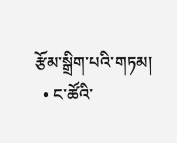རྩོམ་སྒྲིག་པའི་གཏམ།
  • ང་ཚོའི་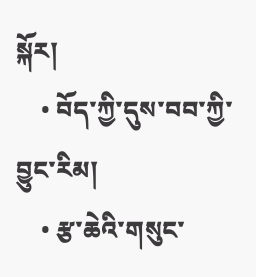སྐོར།
    • བོད་ཀྱི་དུས་བབ་ཀྱི་བྱུང་རིམ།
    • རྩ་ཆེའི་གསུང་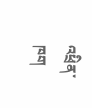འཕྲིན་ཁག